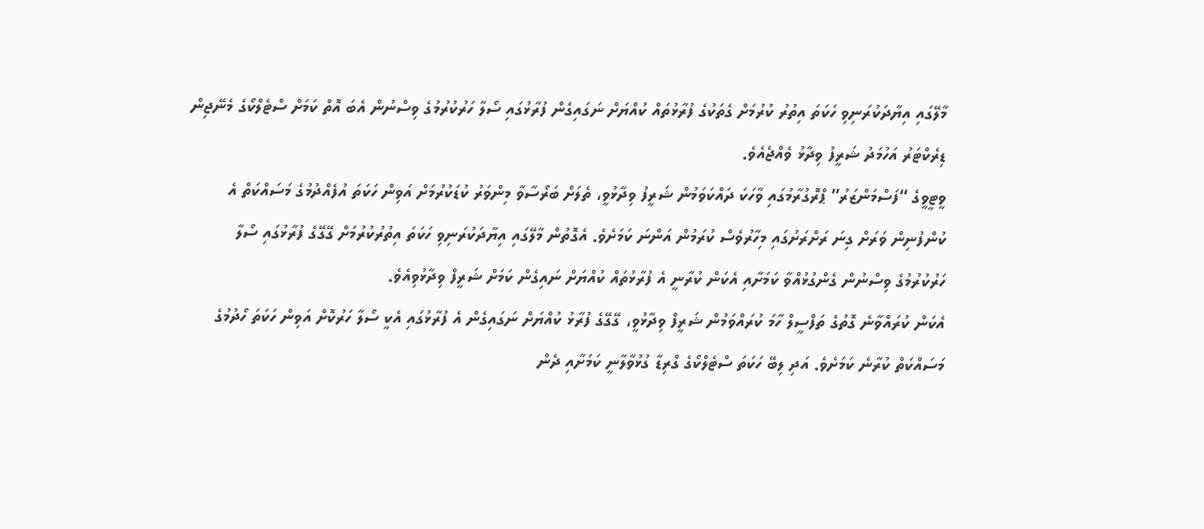މާލޭގައި އިޔާދަކުރަނިވި ހަކަތަ އިތުރު ކުރުމަށް ގެތަކުގެ ފުރާޅުތައް ކުއްޔަށް ނަގައިގެން ފުރާޅުގައި ސޯލާ ހަރުކުރުމުގެ ވިސްނުން އެބަ އޮތް ކަމަށް ސްޓެލްކޯގެ މެނޭޖިން ޑިރެކްޓަރު އަހުމަދު ޝަރީފު ވިދާޅު ވެއްޖެއެވެ.
ވީޓީވީގެ “ފަސްމަންޒަރު” ޕްރޮގުރާމުގައި ވާހަކަ ދައްކަވަމުން ޝަރީފު ވިދާޅުވީ، ތެލަށް ބަރޯސާވާ މިންވަރު ކުޑަކުރުމަށް އަވިން ހަކަތަ އުފެއްދުމުގެ މަސައްކަތް އެ ކުންފުނިން ވަރަށް ގިނަ ރަށްރަށުގައި މިހާރުވެސް ކުރަމުން އަންނަ ކަމަށެވެ. އެގޮތުން މާލޭގައި އިޔާދަކުރަނިވި ހަކަތަ އިތުރުކުރުމަށް ގޭގޭގެ ފުރާޅުގައި ސޯލާ ހަރުކުރުމުގެ ވިސްނުން ގެންގުޅުއްވާ ކަމަށާއި އެކަން ކުރާނީ އެ ފުރާޅުތައް ކުއްޔަށް ނައިގެން ކަމަށް ޝަރީފް ވިދާޅުވިއެވެ.
އެކަން ކުރައްވާނެ ގޮތުގެ ތަފްސީލް ހާމަ ކުރައްވަމުން ޝަރީފް ވިދާޅުވީ، ގޭގޭގެ ފުރާޅު ކުއްޔަށް ނަގައިގެން އެ ފުރާޅުގައި އެކީ ސޯލާ ހަރުކޮށް އަވިން ހަކަތަ ހޯދުމުގެ މަސައްކަތް ކުރާނެ ކަމަށެވެ. އަދި ލިބޭ ހަކަތަ ސްޓެލްކޯގެ ގްރިޑާ ގުޅުވާލާނީ ކަމަށާއި ދެން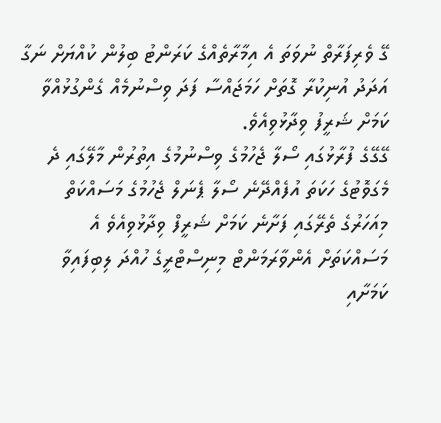ގޭ ވެރިފަރާތް ނުވަތަ އެ އިމާރާތެއްގެ ކަރަންޓު ބިލުން ކުއްޔަށް ނަގާ އަދަދު އުނިކުރާ ގޮތަށް ހަމަޖައްސާ ފަދަ ވިސްނުމެއް ގެންގުޅުއްވާ ކަމަށް ޝަރީފު ވިދާޅުވިއެވެ.
ގޭގޭގެ ފުރާޅުގައި ސޯލާ ޖެހުމުގެ ވިސްނުމުގެ އިތުރުން މާލޭގައި ދެ މެގަވޮޓުގެ ހަކަތަ އުފެއްދޭނެ ސޯލާ ޕެނަލް ޖެހުމުގެ މަސައްކަތް މިއަހަރުގެ ތެރޭގައި ފަށާނެ ކަމަށް ޝަރީފް ވިދާޅުވިއެވެ އެ މަސައްކަތަށް އެންވާރަމަންޓް މިނިސްޓްރީގެ ހުއްދަ ލިބިފައިވާ ކަމަށާއި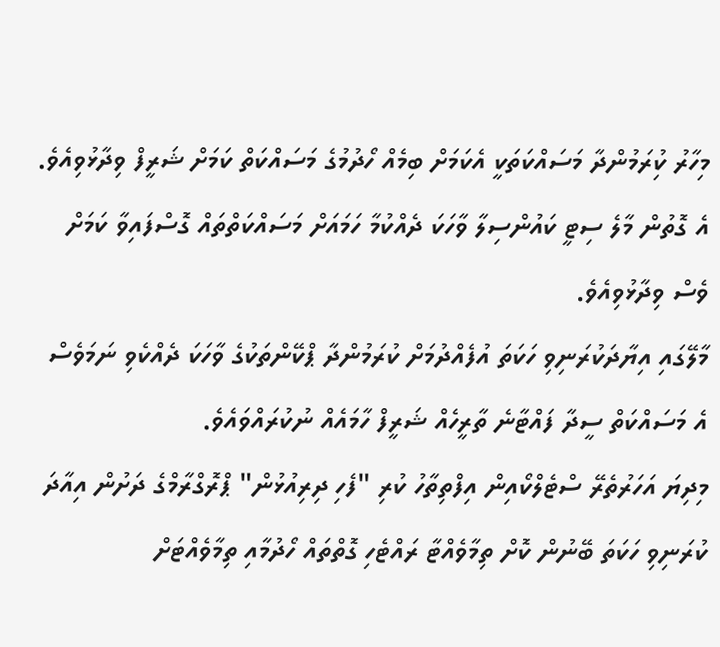މިހާރު ކިުރަމުންދާ މަސައްކަތަކީ އެކަމަށް ބިމެއް ހޯދުމުގެ މަސައްކަތް ކަމަށް ޝަރީފް ވިދާޅުވިއެވެ. އެ ގޮތުން މާލެ ސިޓީ ކައުންސިލާ ވާހަކަ ދެއްކުމާ ހަމައަށް މަސައްކަތްތައް ގޮސްފައިވާ ކަމަށް ވެސް ވިދާޅުވިއެވެ.
މާލޭގައި އިޔާދަކުރަނިވި ހަކަތަ އުފެއްދުމަށް ކުރަމުންދާ ޕްކޭންތަކުގެ ވާހަކަ ދެއްކެވި ނަމަވެސް އެ މަސައްކަތް ސީދާ ފައްޓާނެ ތާރީހެއް ޝަރީފް ހާމައެއް ނުކުރައްވައެވެ.
މިދިޔަ އަހަރުތެރޭ ސްޓެލްކޯއިން އިފްތިތާހު ކުރި "ފެހި ދިރިއުޅުން" ޕްރޮގްރާމްގެ ދަށުން އިއާދަ ކުރަނިވި ހަކަތަ ބޭނުން ކޮށް ތިމާވެއްޓާ ރައްޓެހި ގޮތްތައް ހޯދުމާއި ތިމާވެއްޓަށް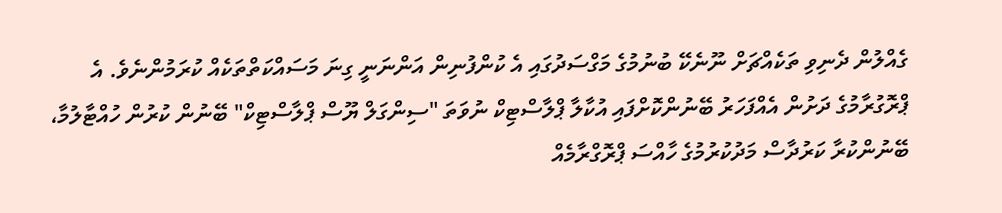ގެއްލުން ދެނިވި ތަކެއްޗަށް ނޫނެކޭ ބުނުމުގެ މަގްސަދުގައި އެ ކުންފުނިން އަންނަނީ ގިނަ މަސައްކަތްތަކެއް ކުރަމުންނެވެ. އެ ޕްރޮގުރާމުގެ ދަށުން އެއްފަހަރު ބޭނުންކޮށްފައި އުކާލާ ޕްލާސްޓިކް ނުވަތަ "ސިންގަލް ޔޫސް ޕްލާސްޓިކް" ބޭނުން ކުރުން ހުއްޓާލުމާ، ބޭނުންކުރާ ކަރުދާސް މަދުކުރުމުގެ ހާއްސަ ޕްރޮގްރާމެއް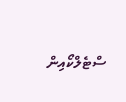ސްޓެލްކޯއިން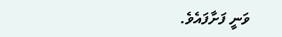ވަނީ ފަށާފައެވެ.